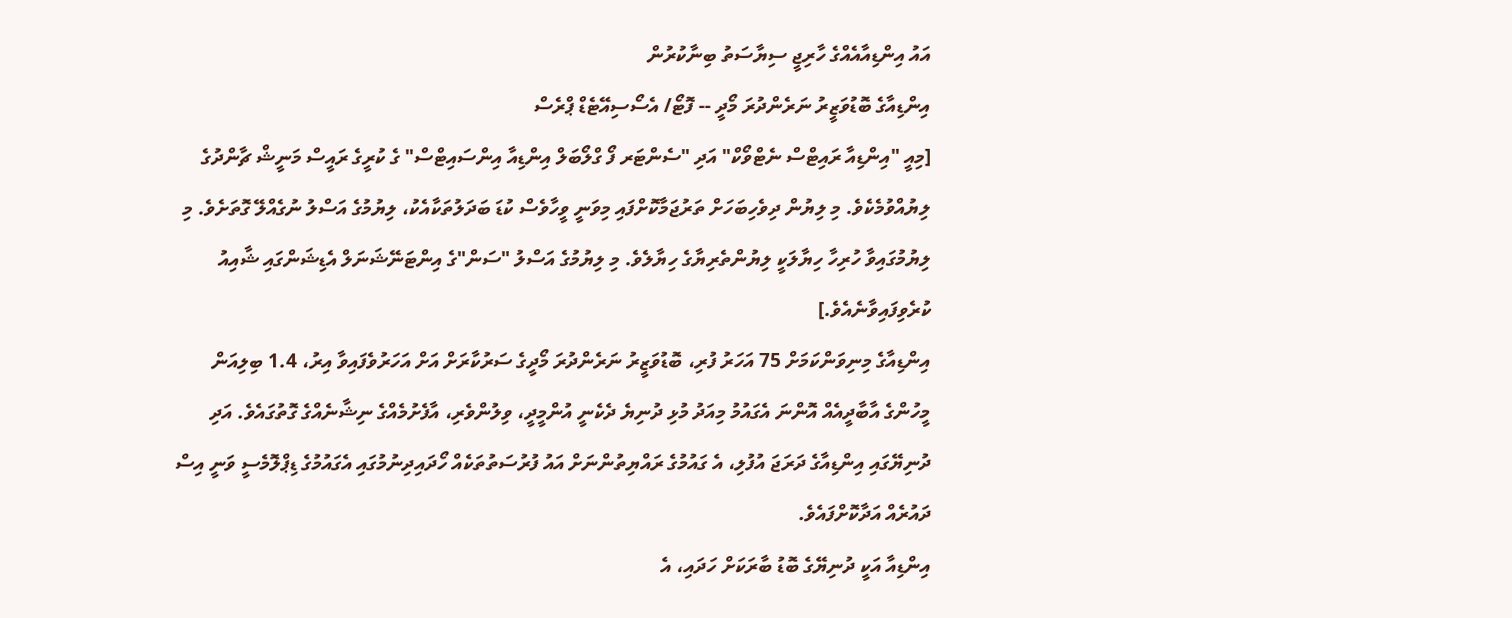އައު އިންޑިއާއެއްގެ ހާރިޖީ ސިޔާސަތު ބިނާކުރުން
އިންޑިއާގެ ބޮޑުވަޒީރު ނަރެންދުރަ މޯދީ -- ފޮޓޯ/ އެސޯސިއޭޓެޑް ޕްރެސް
[މިއީ "އިންޑިއާ ރައިޓްސް ނެޓްވޯކް" އަދި "ސެންޓަރ ފޯ ގްލޯބަލް އިންޑިއާ އިންސައިޓްސް" ގެ ކުރީގެ ރައީސް މަނީޝް ޗާންދުގެ ލިޔުއްވުމެކެވެ. މި ލިޔުން ދިވެހިބަހަށް ތަރުޖަމާކޮށްފައި މިވަނީ ވީހާވެސް ކުޑަ ބަދަލުތަކާއެކު، ލިޔުމުގެ އަސްލު ނުގެއްލޭ ގޮތަށެވެ. މި ލިޔުމުގައިވާ ހުރިހާ ހިޔާލަކީ ލިޔުންތެރިޔާގެ ހިޔާލެވެ. މި ލިޔުމުގެ އަސްލު "ސަން"ގެ އިންޓަނޭޝަނަލް އެޑިޝަންގައި ޝާއިއު ކުރެވިފައިވާނެއެވެ.]
އިންޑިއާގެ މިނިވަންކަމަށް 75 އަހަރު ފުރި، ބޮޑުވަޒީރު ނަރެންދުރަ މޯދީގެ ސަރުކާރަށް އަށް އަހަރުވެފައިވާ އިރު، 1.4 ބިލިއަން މީހުންގެ އާބާދީއެއް އޮންނަ އެގައުމު މިއަދު މުޅި ދުނިޔެ ދެކެނީ އުންމީދީ، ވިލުންވެރި، އާފެށުމެއްގެ ނިޝާނެއްގެ ގޮތުގައެވެ. އަދި ދުނިޔޭގައި އިންޑިއާގެ ދަރަޖަ އުފުލި، އެ ގައުމުގެ ރައްޔިތުންނަށް އައު ފުރުސަތުތަކެއް ހޯދައިދިނުމުގައި އެގައުމުގެ ޑިޕްލޮމެސީ ވަނީ އިސް ދައުރެއް އަދާކޮށްފައެވެ.
އިންޑިއާ އަކީ ދުނިޔޭގެ ބޮޑު ބާރަކަށް ހަދައި، އެ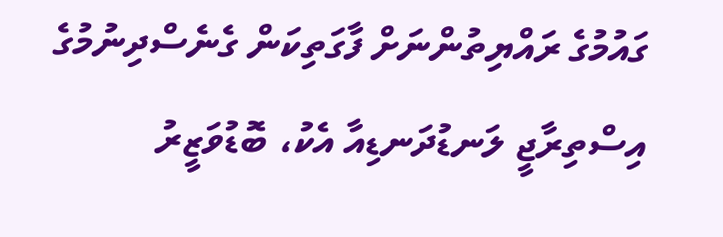ގައުމުގެ ރައްޔިތުންނަށް ފާގަތިކަން ގެނެސްދިނުމުގެ އިސްތިރާޖީ ލަނޑުދަނޑިއާ އެކު، ބޮޑުވަޒީރު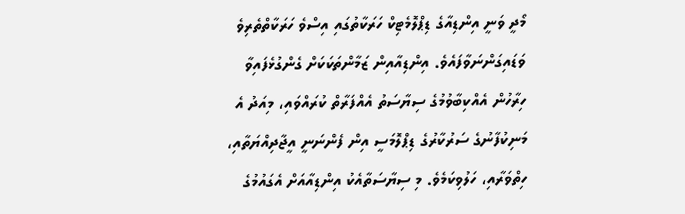މޯދީ ވަނީ އިންޑިއާގެ ޑިޕްލޮމެޓިކް ހަރަކާތުގައި އިސްވެ ހަރަކާތްތެރިވެ ވަޑައިގަންނަވާފައެވެ. އިންޑިއާއިން ޒަމާންތަކަކަށް ގެންގުޅެފައިވާ ހިރާހުން އެއްކިބާވުމުގެ ސިޔާސަތު އެއްފަރާތް ކުރައްވައި، މިއަދު އެ މަނިކުފާނުގެ ސަރުކާރުގެ ޑިޕްލޮމަސީ އިން ފެންނަނީ އީޖާދިއްޔަތާއި، ހިތްވަރާއި، ހަލުވިކަމެވެ. މި ސިޔާސަތާއެކު އިންޑިއާއަށް އެގައުމުގެ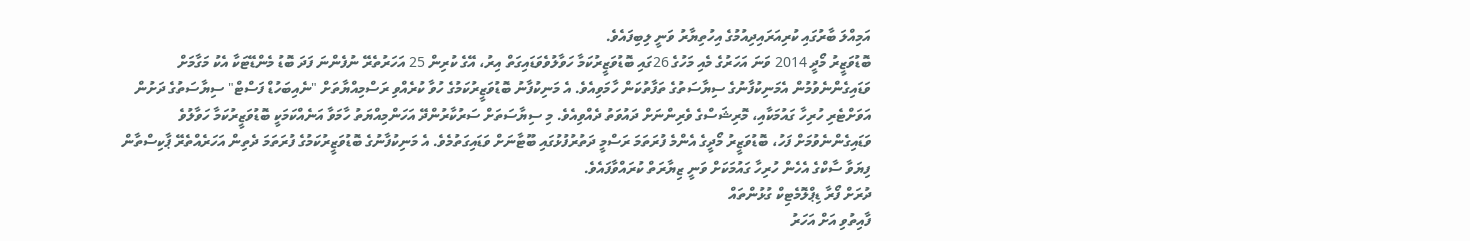އަމިއްލަ ބާރުގައި ކުރިއަރައިދިއުމުގެ އިހުތިޔާރު ވަނީ ލިބިފައެވެ.
ބޮޑުވަޒީރު މޯދީ 2014 ވަނަ އަހަރުގެ މެއި މަހުގެ 26ގައި ބޮޑުވަޒީރުކަމާ ހަވާލުވެވަޑައިގަތް އިރު، އޭގެ ކުރިން 25 އަހަރުތެރޭ ނުފެންނަ ފަދަ ބޮޑު މެންޑޭޓަކާ އެކު މަގާމަށް ވަޑައިގެންނެވުމުން އެމަނިކުފާނުގެ ސިޔާސަތުގެ ތަފާތުކަން ހާމަވިއެވެ. އެ މަނިކުފާނު ބޮޑުވަޒީރުކަމުގެ ހުވާ ކުރެއްވި ރަސްމިއްޔާތަށް "ނެއިބަހުޑް ފަސްޓް" ސިޔާސަތުގެ ދަށުން އަވަށްޓެރި ހުރިހާ ގައުމަކާއި، މޮރިޝަސްގެ ވެރިންނަށް ދައުވަތު ދެއްވިއެވެ. މި ސިޔާސަތަށް ސަރުކާރުންދޭ އަހަންމިއްޔަތު ހާމަވާ އަނެއްކަމަކީ ބޮޑުވަޒީރުކަމާ ހަވާލުވެ ވަޑައިގެންނެވުމަށް ފަހު، ބޮޑުވަޒީރު މޯދީގެ އެންމެ ފުރަތަމަ ރަސްމީ ދަތުރުފުޅުގައި ބޫޓާނަށް ވަޑައިގަތުމެވެ. އެ މަނިކުފާނުގެ ބޮޑުވަޒީރުކަމުގެ ފުރަތަމަ ދެތިން އަހަރެއްތެރޭ ޕާކިސްތާން ފިޔަވާ ސާކްގެ އެހެން ހުރިހާ ގައުމަކަށް ވަނީ ޒިޔާރަތް ކުރައްވާފައެވެ.
ދުރަށް ފޯރާ ޑިޕްލޮމެޓިކް ގުޅުންތައް
ފާއިތުވި އަށް އަހަރު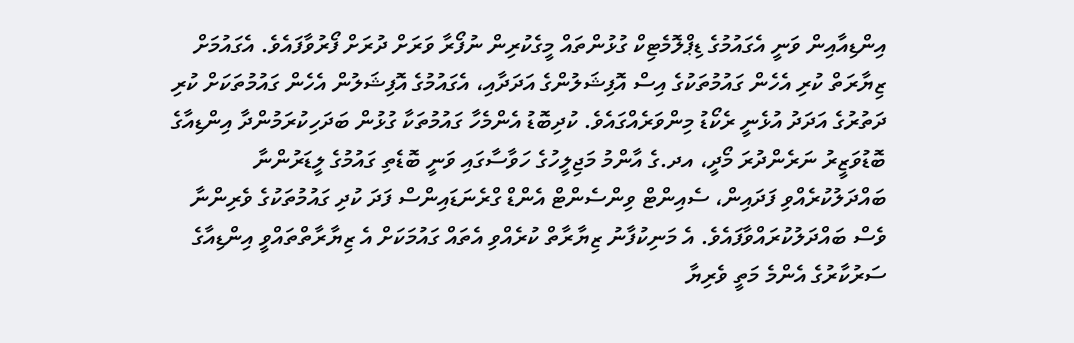އިންޑިއާއިން ވަނީ އެގައުމުގެ ޑިޕްލޮމެޓިކް ގުޅުންތައް މީގެކުރިން ނުފޯރާ ވަރަށް ދުރަށް ފޯރުވާފައެވެ. އެގައުމަށް ޒިޔާރަތް ކުރި އެހެން ގައުމުތަކުގެ އިސް އޮފިޝަލުންގެ އަދަދާއި، އެގައުމުގެ އޮފިޝަލުން އެހެން ގައުމުތަކަށް ކުރި ދަތުރުގެ އަދަދު އުޅެނީ ރެކޯޑު މިންވަރެއްގައެވެ. ކުދިބޮޑު އެންމެހާ ގައުމުތަކާ ގުޅުން ބަދަހިކުރަމުންދާ އިންޑިއާގެ ބޮޑުވަޒީރު ނަރެންދުރަ މޯދީ، އދ.ގެ އާންމު މަޖިލީހުގެ ހަވާސާގައި ވަނީ ބޮޑެތި ގައުމުގެ ލީޑަރުންނާ ބައްދަލުކުރެއްވި ފަދައިން، ސެއިންޓް ވިންސެންޓް އެންޑް ގްރެނަޑައިންސް ފަދަ ކުދި ގައުމުތަކުގެ ވެރިންނާ ވެސް ބައްދަލުކުރައްވާފައެވެ. އެ މަނިކުފާނު ޒިޔާރާތް ކުރެއްވި އެތައް ގައުމަކަށް އެ ޒިޔާރާތްތައްވީ އިންޑިއާގެ ސަރުކާރުގެ އެންމެ މަތީ ވެރިޔާ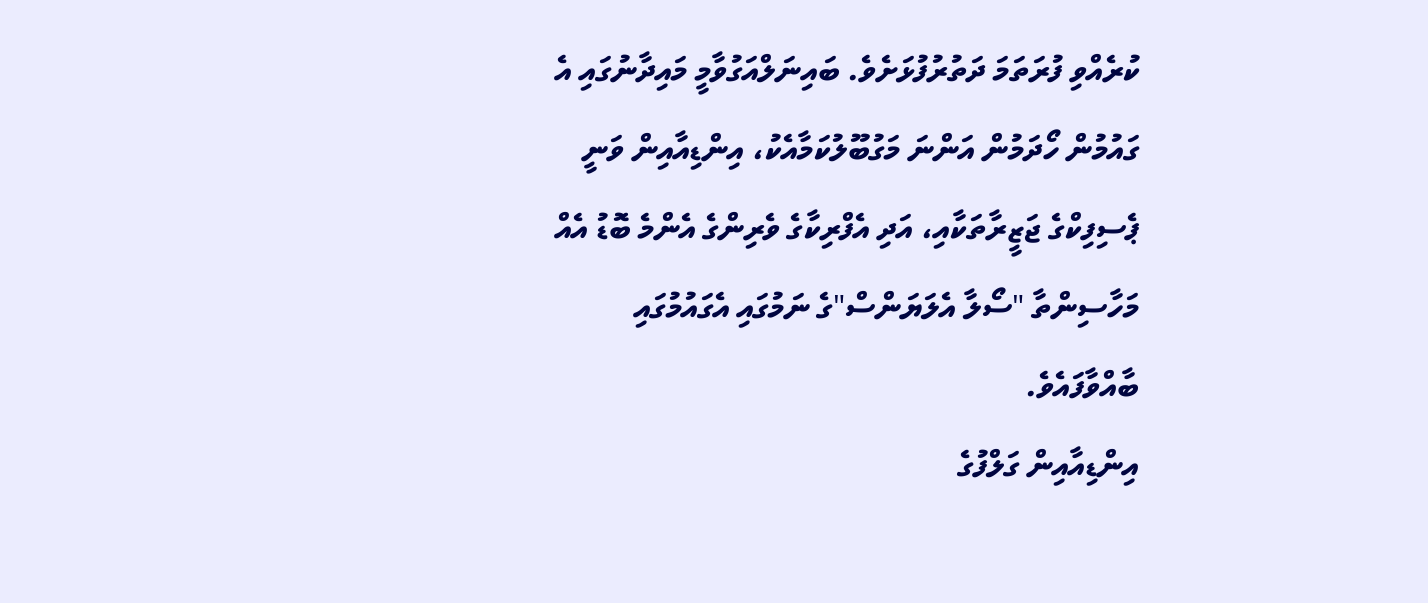ކުރެއްވި ފުރަތަމަ ދަތުރުފުޅަށެވެ. ބައިނަލްއަގުވާމީ މައިދާނުގައި އެ ގައުމުން ހޯދަމުން އަންނަ މަގުބޫލުކަމާއެކު، އިންޑިއާއިން ވަނީ ޕެސިފިކްގެ ޖަޒީރާތަކާއި، އަދި އެފްރިކާގެ ވެރިންގެ އެންމެ ބޮޑު އެއް މަހާސިންތާ "ސޯލާ އެލަޔަންސް"ގެ ނަމުގައި އެގައުމުގައި ބާއްވާފައެވެ.
އިންޑިއާއިން ގަލްފުގެ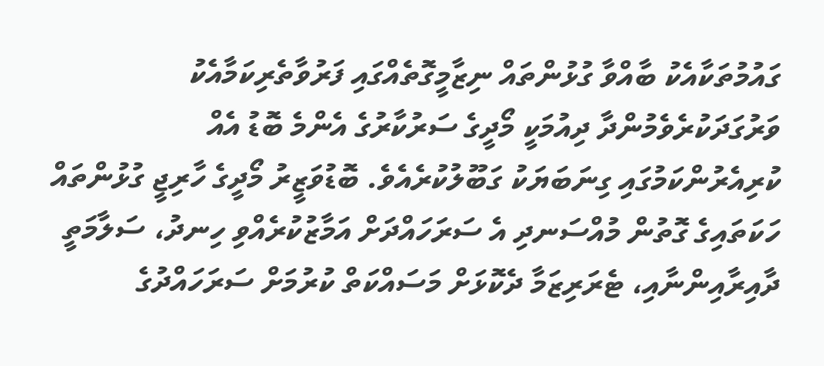ގައުމުތަކާއެކު ބާއްވާ ގުޅުންތައް ނިޒާމީގޮތެއްގައި ފަރުވާތެރިކަމާއެކު ވަރުގަދަކުރެވެމުންދާ ދިއުމަކީ މޯދީގެ ސަރުކާރުގެ އެންމެ ބޮޑު އެއް ކުރިއެރުންކަމުގައި ގިނަބަޔަކު ގަބޫލުކުރެއެވެ. ބޮޑުވަޒީރު މޯދީގެ ހާރިޖީ ގުޅުންތައް ހަކަތައިގެ ގޮތުން މުއްސަނދި އެ ސަރަހައްދަށް އަމާޒުކުރެއްވި ހިނދު، ސަލާމަތީ ދާއިރާއިންނާއި، ޓެރަރިޒަމާ ދެކޮޅަށް މަސައްކަތް ކުރުމަށް ސަރަހައްދުގެ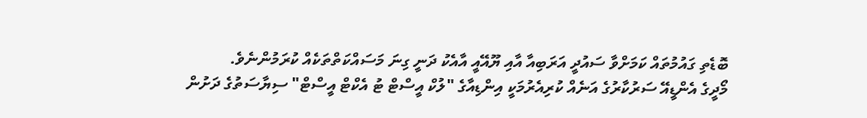ބޮޑެތި ގައުމުތައް ކަމަށްވާ ސައުދީ އަރަބިއާ އާއި ޔޫއޭއީ އާއެކު ދަނީ ގިނަ މަސައްކަތްތަކެއް ކުރަމުންނެވެ.
މޯދީގެ އެންޑީއޭ ސަރުކާރުގެ އަނެއް ކުރިއެރުމަކީ އިންޑިއާގެ "ލުކް އީސްޓް ޓު އެކްޓް އީސްޓް" ސިޔާސަތުގެ ދަށުން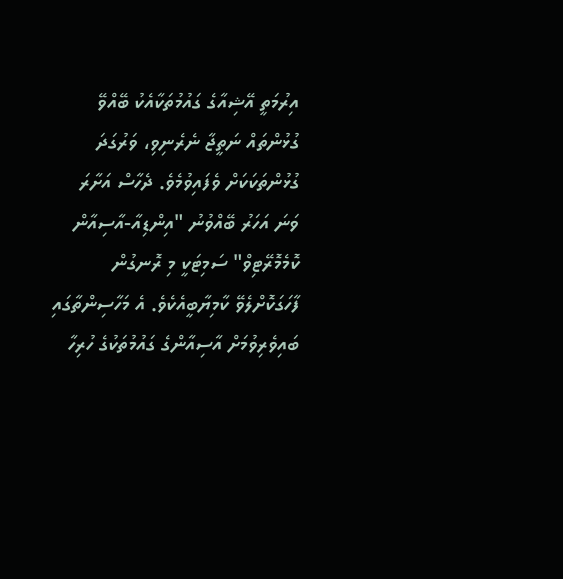އިރުމަތީ އޭޝިއާގެ ގައުމުތަކާއެކު ބޭއްވޭ ގުޅުންތައް ނަތީޖާ ނެރެނިވި، ވަރުގަދަ ގުޅުންތަކަކަށް ވެފައިވުމެވެ. ދެހާސް އަށާރަ ވަނަ އަހަރު ބޭއްވުނު "އިންޑިއާ-އާސިއާން ކޮމެމޮރޭޓިވް" ސަމިޓަކީ މި ރޮނގުން ފާހަގަކޮށްލެވޭ ކާމިޔާބީއެކެވެ. އެ މަހާސިންތާގައި ބައިވެރިވުމަށް އާސިއާންގެ ގައުމުތަކުގެ ހުރިހާ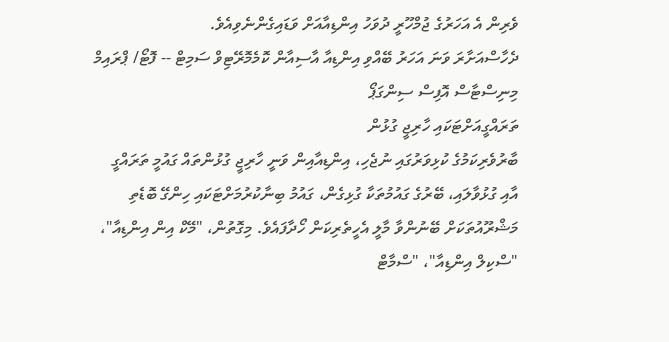ވެރިން އެ އަހަރުގެ ޖުމްހޫރީ ދުވަހު އިންޑިއާއަށް ވަޑައިގެންނެވިއެވެ.
ދެހާސްއަށާރަ ވަނަ އަހަރު ބޭއްވި އިންޑިއާ އާސިއާން ކޮމެމޮރޭޓިވް ސަމިޓް -- ފޮޓޯ/ ޕްރައިމް މިނިސްޓާސް އޮފިސް ސިންގަޕޯ
ތަރައްގީއަށްޓަކައި ހާރިޖީ ގުޅުން
ބާރުވެރިކަމުގެ ކުޅިވަރުގައި ނުޖެހި، އިންޑިއާއިން ވަނީ ހާރިޖީ ގުޅުންތައް ގައުމީ ތަރައްގީ އާއި ގުޅުވާލައި، ބޭރުގެ ގައުމުތަކާ ގުޅިގެން، ގައުމު ބިނާކުރުމަށްޓަކައި ހިންގޭ ބޮޑެތި މަޝްރޫއުތަކަށް ބޭނުންވާ މާލީ އެހީތެރިކަން ހޯދާފައެވެ. މިގޮތުން، "މޭކް އިން އިންޑިއާ"، "ސްކިލް އިންޑިއާ"، "ސްމާޓް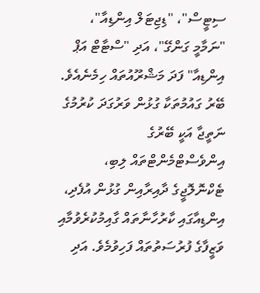ސިޓީސް"، "ޑިޖިޓަލް އިންޑިއާ"، "ނަމާމީ ގަންގޭ"، އަދި "ސްޓާޓް އަޕް އިންޑިއާ" ފަދަ މަޝްރޫއުތައް ހިމެނެއެވެ. ބޭރު ގައުމުތަކާ ގުޅުން ވަރުގަދަ ކުރުމުގެ ނަތީޖާ އަކީ ބޭރުގެ އިންވެސްޓްމެންޓްތައް ލިބި، ޓެކްނޮލޮޖީގެ ދާއިރާއިން ގުޅުން އުފެދި، އިންޑިއާގައި ކާރުހާނާތައް ގާއިމުކުރެވުމާއި ވަޒީފާގެ ފުރުސަތުތައް ފަހިވުމެވެ. އަދި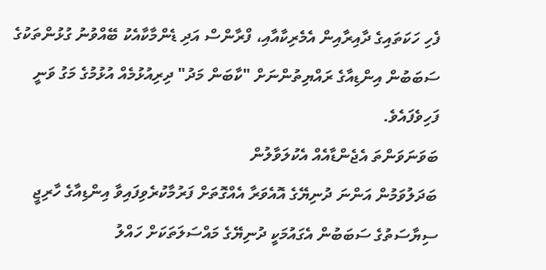ފެހި ހަކަތައިގެ ދާއިރާއިން އެމެރިކާއާއި، ފްރާންސް އަދި ޑެންމާކާއެކު ބޭއްވުނު ގުޅުންތަކުގެ ސަބަބުން އިންޑިއާގެ ރައްޔިތުންނަށް "ކާބަން މަދު" ދިރިއުޅުމެއް އުޅުމުގެ މަގު ވަނީ ފަހިވެފައެވެ.
ބަވަނަވަންތަ އެޖެންޑާއެއް އެކުލަވާލުން
ބަދަލުވަމުން އަންނަ ދުނިޔޭގެ އޮއެވަރާ އެއްގޮތަށް ފަރުމާކުރެވިފައިވާ އިންޑިއާގެ ހާރިޖީ ސިޔާސަތުގެ ސަބަބުން އެގައުމަކީ ދުނިޔޭގެ މައްސަލަތަކަށް ހައްލު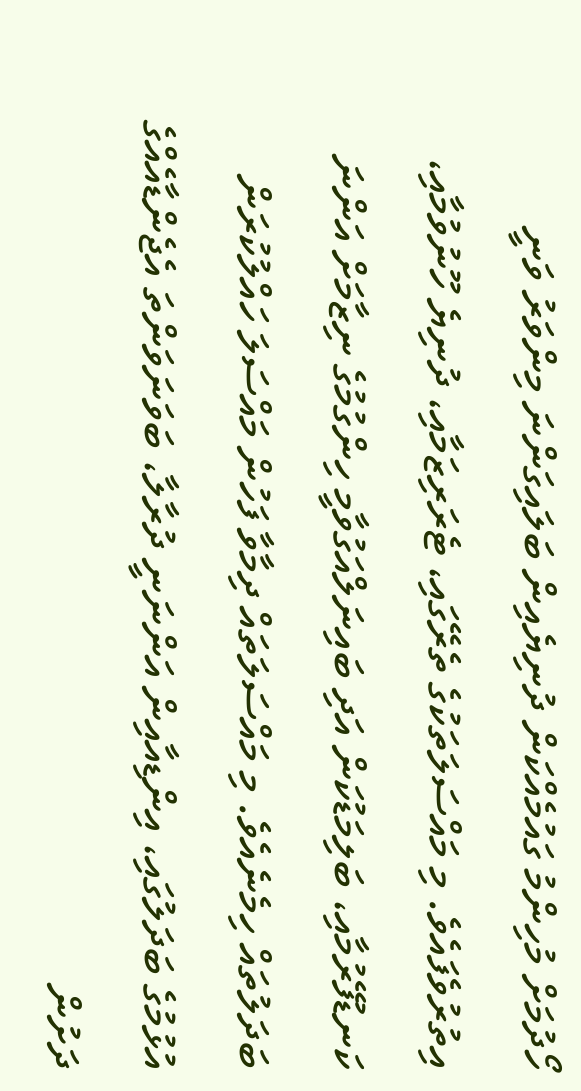ހޯދުމަށް މުހިންމު ގައުމެއްކަން ދުނިޔެއިން ބަލައިގަންނަ މިންވަރު ވަނީ އިތުރުވެފައެވެ. މި މައްސަލަތަކުގެ ތެރޭގައި، ޓެރަރިޒަމާއި، ދުނިޔެ ހޫނުވުމާއި، ކަނޑުފޭރުމާއި، ބަލިމަޑުކަން އަދި ބައިނަލްއަގުވާމީ ހިންގުމުގެ ނިޒާމަށް އަންނަ ބަދަލުތައް ހިމެނެއެވެ. މި މައްސަލަތައް ދިމާވާ ފަހުން މައްސަލަ ހައްލުކުރަން އުޅުމުގެ ބަދަލުގައި، އިންޑިއާއިން އަންނަނީ ދުރާލާ، ބަވަނަވަންތަ އެޖެންޑާއެއްގެ ދަށުން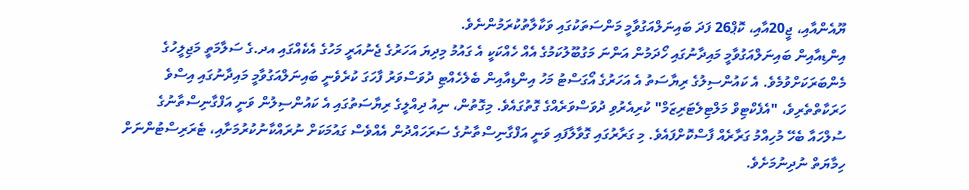ޔޫއެންއާއި، ޖީ20އާއި، ކޮޕް26 ފަދަ ބައިނަލްއަގުވާމީ މަންސަތަކުގައި ވަކާލާތުކުރަމުންނެވެ.
އިންޑިއާއިން ބައިނަލްއަގުވާމީ މައިދާނުގައި ހޯދަމުން އަންނަ މަގުބޫލުކަމުގެ އެއް ހެއްކަކީ އެ ގައުމު މިދިޔަ އަހަރުގެ ޖެނުއަރީ މަހުގެ އެކެއްގައި އދ.ގެ ސަލާމަތީ މަޖިލީހުގެ މެންބަރަކަށްވުމެވެ. އެ ކައުންސިލުގެ ރިޔާސަތު އެ އަހަރުގެ އޯގަސްޓު މަހު އިންޑިއާއިން ބެލެހެއްޓި ދުވަސްވަރު ފާހަގަ ކުރެވެނީ ބައިނަލްއަގުވާމީ މައިދާނުގައި އިސްވެ ހަރަކާތްތެރިވެ، "އެފެކްޓިވް މަލްޓިލެޓަރިޒަމް" ކުރިއެރުވި ދުވަސްވަރެއްގެ ގޮތުގައެވެ. މިގޮތުން، ނިއު ދިއްލީގެ ރިޔާސަތުގައި އެ ކައުންސިލުން ވަނީ އަފްގާނިސްތާނުގެ ސުލްހައާ ބެހޭ މުހިއްމު ގަރާރެއް ފާސްކޮށްފައެވެ. މި ގަރާރުގައި ގޮވާލާފައި ވަނީ އަފްގާނިސްތާނުގެ ސަރަހައްދުން އެއްވެސް ގައުމަކަށް ނުރައްކާނުކުރުމަށާއި، ޓެރަރިސްޓުންނަށް ހިމާޔަތް ނުދިނުމަށެވެ.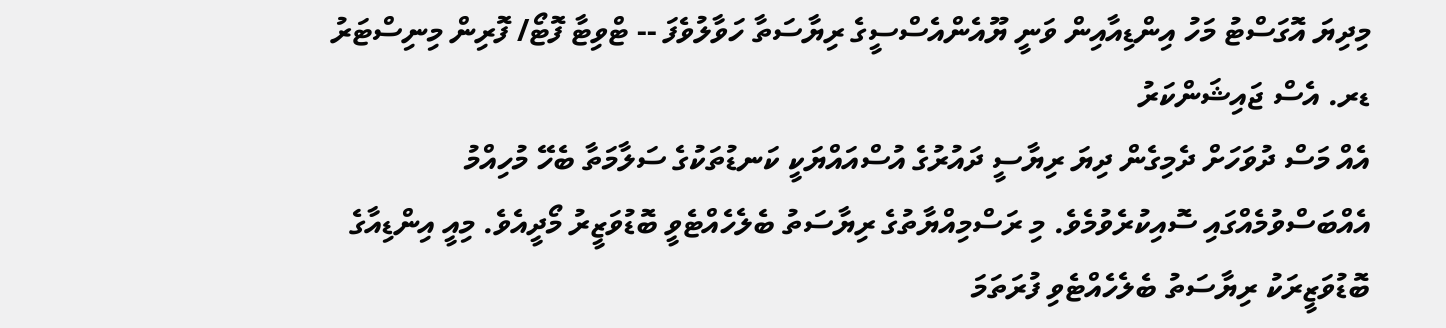މިދިޔަ އޮގަސްޓު މަހު އިންޑިއާއިން ވަނީ ޔޫއެންއެސްސީގެ ރިޔާސަތާ ހަވާލުވެފަ -- ޓްވިޓާ ފޮޓޯ/ ފޮރިން މިނިސްޓަރު ޑރ. އެސް ޖައިޝަންކަރު
އެއް މަސް ދުވަހަށް ދެމިގެން ދިޔަ ރިޔާސީ ދައުރުގެ އުސްއައްޔަކީ ކަނޑުތަކުގެ ސަލާމަތާ ބެހޭ މުހިއްމު އެއްބަސްވުމެއްގައި ސޮއިކުރެވުމެވެ. މި ރަސްމިއްޔާތުގެ ރިޔާސަތު ބެލެހެއްޓެވީ ބޮޑުވަޒީރު މޯދީއެވެ. މިއީ އިންޑިއާގެ ބޮޑުވަޒީރަކު ރިޔާސަތު ބެލެހެއްޓެވި ފުރަތަމަ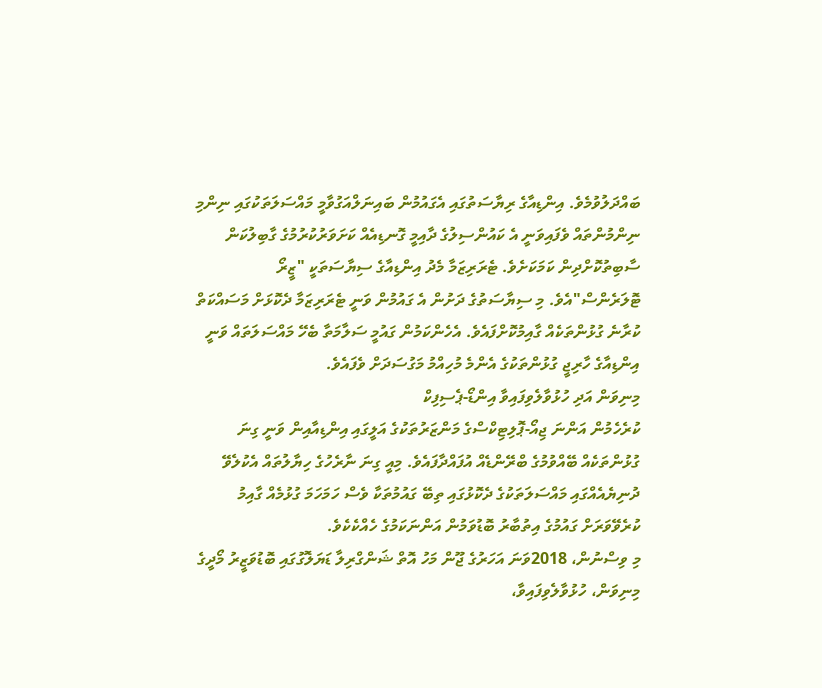ބައްދަލުވުމެވެ. އިންޑިއާގެ ރިޔާސަތުގައި އެގައުމުން ބައިނަލްއަގުވާމީ މައްސަލަތަކުގައި ނިންމި ނިންމުންތައް ވެފައިވަނީ އެ ކައުންސިލުގެ ދާއިމީ ގޮނޑިއެއް ކަށަވަރުކުރުމުގެ ގާބިލުކަން ސާބިތުކޮށްދިން ކަމަކަށެވެ. ޓެރަރިޒަމާ މެދު އިންޑިއާގެ ސިޔާސަތަކީ "ޒީރޯ ޓޮލަރެންސް"އެވެ. މި ސިޔާސަތުގެ ދަށުން އެ ގައުމުން ވަނީ ޓެރަރިޒަމާ ދެކޮޅަށް މަސައްކަތް ކުރާނެ ގުޅުންތަކެއް ގާއިމުކޮށްފައެވެ. އެހެންކަމުން ގައުމީ ސަލާމަތާ ބެހޭ މައްސަލަތައް ވަނީ އިންޑިއާގެ ހާރިޖީ ގުޅުންތަކުގެ އެންމެ މުހިއްމު މަގުސަދަށް ވެފައެވެ.
މިނިވަން އަދި ހުޅުވާލެވިފައިވާ އިންޑޯ-ޕެސިފިކް
ކުރެހެމުން އަންނަ ޖިއޯ-ޕޮލިޓިކްސްގެ މަންޒަރުތަކުގެ އަލީގައި އިންޑިއާއިން ވަނީ ގިނަ ގުޅުންތަކެއް ބޭއްވުމުގެ ބްރޭންޑެއް އުފައްދާފައެވެ. މިއީ ގިނަ ނާރެހުގެ ހިޔާލުތައް އެކުލެވޭ ދުނިޔެއެއްގައި މައްސަލަތަކުގެ ދެކޮޅުގައި ތިބޭ ގައުމުތަކާ ވެސް ހަމަހަމަ ގުޅުމެއް ގާއިމު ކުރެވޭވަރަށް ގައުމުގެ އިތުބާރު ބޮޑުވަމުން އަންނަކަމުގެ ހެއްކެކެވެ.
މި ވިސްނުން، 2018ވަނަ އަހަރުގެ ޖޫން މަހު އޮތް ޝަންގްރިލާ ޑަޔަލޮގުގައި ބޮޑުވަޒީރު މޯދީގެ މިނިވަން، ހުޅުވާލެވިފައިވާ،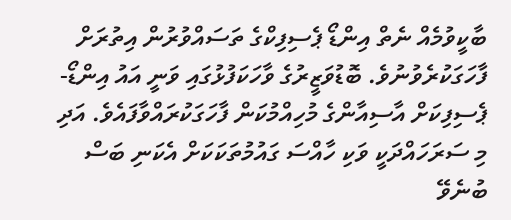ބާކީވުމެއް ނެތް އިންޑޯ ޕެސިފިކްގެ ތަސައްވުރުން އިތުރަށް ފާހަގަކުރެވުނުވެ. ބޮޑުވަޒީރުގެ ވާހަކަފުޅުގައި ވަނީ އައު އިންޑޯ-ޕެސިފިކަށް އާސިއާންގެ މުހިއްމުކަން ފާހަގަކުރައްވާފައެވެ. އަދި މި ސަރަހައްދަކީ ވަކި ހާއްސަ ގައުމުތަކަކަށް އެކަނި ބަސް ބުނެވޭ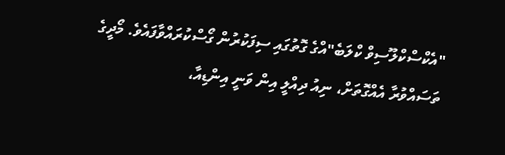"އެކްސްކްލޫސިވް ކްލަބެ"އްގެ ގޮތުގައި ސިފަކުރުން ގޯސްކުރައްވާފައެވެ. މޯދީގެ ތަސައްވުރާ އެއްގޮތަށް، ނިއު ދިއްލީ އިން ވަނީ އިންޑިއާ،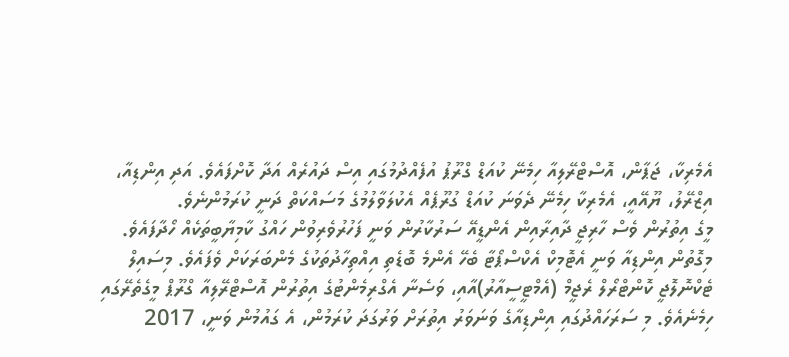އެމެރިކާ، ޖަޕާން، އޮސްޓްރޭލިއާ ހިމެނޭ ކުއަޑް ގްރޫޕު އުފެއްދުމުގައި އިސް ދައުރެއް އަދާ ކޮށްފައެވެ. އަދި އިންޑިއާ، އިޒްރޭލު، ޔޫއޭއީ، އެމެރިކާ ހިމެނޭ ދެވަނަ ކުއަޑް ގުރޫޕެއް އެކުލަވާލުމުގެ މަސައްކަތް ދަނީ ކުރަމުންނެވެ.
މީގެ އިތުރުން ވެސް ހާރިޖީ ދާއިރާއިން އެންޑީއޭ ސަރުކާރުން ވަނީ ފަހުރުވެރިވުން ހައްގު ކާމިޔާބީތަކެއް ހޯދާފައެވެ. މިގޮތުން އިންޑިއާ ވަނީ އެޓޮމިކް އެކްސްޕޯޓާ ބެހޭ އެންމެ ބޮޑެތި އިއްތިހާދުތަކުގެ މެންބަރަކަށް ވެފައެވެ. މިސައިލް ޓެކްނޮލޮޖީ ކޮންޓްރޯލް ރެޖީމް (އެމްޓީސީއާރު)އާއި، ވަސެނާ އެގްރިމެންޓުގެ އިތުރުން އޮސްޓްރޭލިއާ ގްރޫޕް މީގެތެރޭގައި ހިމެނެއެވެ. މި ސަރަހައްދުގައި އިންޑިއާގެ ވަނަވަރު އިތުރަށް ވަރުގަދަ ކުރަމުން، އެ ގައުމުން ވަނީ، 2017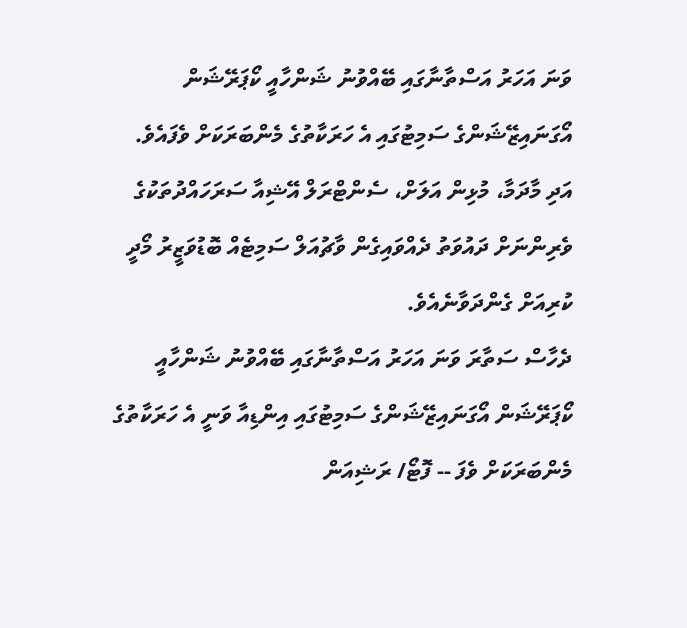ވަނަ އަހަރު އަސްތާނާގައި ބޭއްވުނު ޝަންހާއީ ކޯޕަރޭޝަން އޯގަނައިޒޭޝަންގެ ސަމިޓުގައި އެ ހަރަކާތުގެ މެންބަރަކަށް ވެފައެވެ. އަދި މާދަމާ، މުޅިން އަލަށް، ސެންޓްރަލް އޭޝިއާ ސަރަހައްދުތަކުގެ ވެރިންނަށް ދައުވަތު ދެއްވައިގެން ވާޗުއަލް ސަމިޓެއް ބޮޑުވަޒީރު މޯދީ ކުރިއަށް ގެންދަވާނެއެވެ.
ދެހާސް ސަތާރަ ވަނަ އަހަރު އަސްތާނާގައި ބޭއްވުނު ޝަންހާއީ ކޯޕަރޭޝަން އޯގަނައިޒޭޝަންގެ ސަމިޓުގައި އިންޑިއާ ވަނީ އެ ހަރަކާތުގެ މެންބަރަކަށް ވެފަ -- ފޮޓޯ/ ރަޝިއަން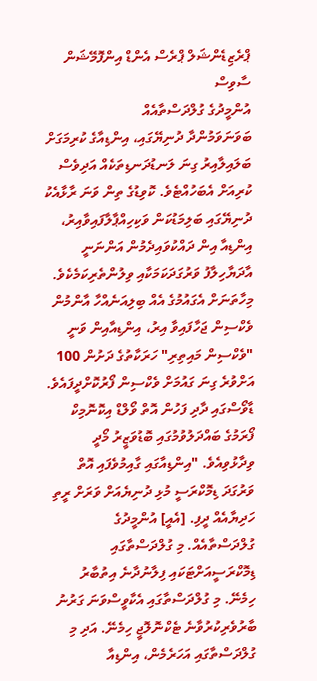ޕްރެޒިޑެންޝަލް ޕްރެސް އެންޑް އިންފޮމޭޝަން ސާވިސް
އުންމީދުގެ ގުލްދަސްތާއެއް
ބަވަނަވަމުންދާ ދުނިޔޭގައި، އިންޑިއާގެ ކުރިމަގަށް ބަލައިލާއިރު ގިނަ ލަނޑުދަނޑިތަކެއް އަދިވެސް ކުރިއަށް އެބަހުއްޓެވެ. ކޮވިޑުގެ ތިން ވަނަ ރާޅާއެކު ދުނިޔޭގައި ބަލިމަޑުކަން ވަކިހިއްޕާލާފައިވާއިރު، އިންޑިއާ އިން ދައްކުވައިދެމުން އަންނަނީ އާދަޔާހިލާފު ވަރުގަދަކަމަކާއި ވިލުންތެރިކަމެކެވެ. މިހާތަނަށް އެގައުމުގެ އެއް ބިލިއަނެއްހާ އާންމުން ވެކްސިން ޖަހާފައިވާ އިރު، އިންޑިއާއިން ވަނީ "ވެކްސިން މައިތިރި" ހަރަކާތުގެ ދަށުން 100 އަށްވުރެ ގިނަ ގައުމަށް ވެކްސިން ފޯރުކޮށްދީފައެވެ. ޑާވޯސްގައި ދާދި ފަހުން އޮތް ވޯލްޑް އިކޮނޮމިކް ފޯރަމުގެ ބައްދަލުވުމުގައި ބޮޑުވަޒީރު މޯދީ ވިދާޅުވިއެވެ. "އިންޑިއާގައި ގާއިމުވެފައި އޮތް ވަރުގަދަ ޑިމޮކްރަސީ މުޅި ދުނިޔެއަށް ވަރަށް ރީތި ހަދިޔާއެއް ދީފި. [އެއީ] އުންމީދުގެ ގުލްދަސްތާއެއް. މި ގުލްދަސްތާގައި ޑިމޮކްރަސީއަށްޓަކައި ފިލާނުދާނެ އިތުބާރު ހިމެނޭ. މި ގުލްދަސްތާގައި އެކާވީސްވަނަ ގަރުނު ބާރުވެރިކުރުވާނެ ޓެކްނޮލޮޖީ ހިމެނޭ. އަދި މި ގުލްދަސްތާގައި އަހަރެމެން، އިންޑިއާ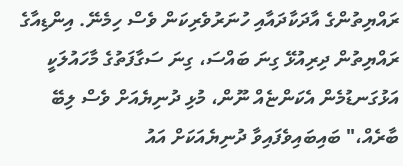ރައްޔިތުންގެ އާދަކާދައާއި ހުނަރުވެރިކަން ވެސް ހިމެނޭ. އިންޑިއާގެ ރައްޔިތުން ދިރިއުޅޭ ގިނަ ބައްސަ، ގިނަ ސަގާފަތުގެ މާހައުލަކީ އަޅުގަނޑުމެން އެކަންޏެއް ނޫން، މުޅި ދުނިޔެއަށް ވެސް ލިބޭ ބާރެއް،" ބައިބައިވެފައިވާ ދުނިޔެއަކަށް އައު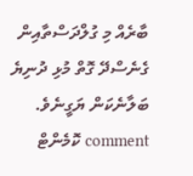ބާރެއް މި ގުލްދަސްތާއިން ގެނެސްދޭ ގޮތް މުޅި ދުނިޔެ ބަލާނެކަން ޔަގީނެވެ.
comment ކޮމެންޓް